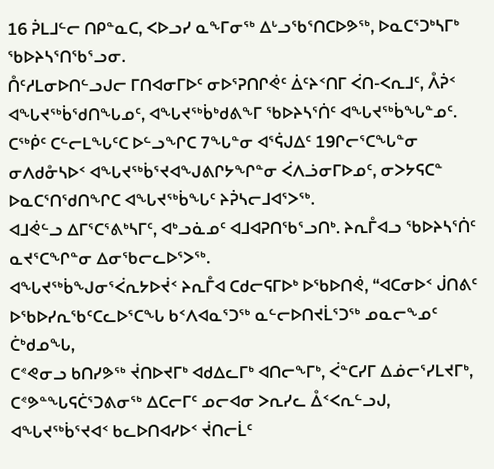16 ᕉᒪᒧᓪᓕ ᑎᑭᓐᓇᑕ, ᐸᐅᓗᓯ ᓇᖕᒥᓂᖅ ᐃᒡᓗᖃᕐᑎᑕᐅᕗᖅ, ᐅᓇᑕᕐᑐᒃᓴᒥᒃ ᖃᐅᔨᓴᕐᑎᖃᕐᓗᓂ.
ᑍᑦᓱᒪᓂᐅᑎᓪᓗᒍᓕ ᒥᑎᐊᓂᒥᐅᑦ ᓂᐅᕐᕈᑎᒋᕚᑦ ᐄᑦᔨᑉᑎᒥ ᐹᑎ-ᐸᕆᒧᑦ, ᐰᕉᑉ ᐊᖓᔪᖅᑳᖁᑎᖓᓄᑦ, ᐊᖓᔪᖅᑳᒃᑯᕕᖕᒥ ᖃᐅᔨᓴᕐᑏᑦ ᐊᖓᔪᖅᑳᖓᓐᓄᑦ.
ᑕᖅᑮᑦ ᑕᓪᓕᒪᖓᑦᑕ ᐅᓪᓗᖏᑕ 7ᖓᓐᓂ ᐊᕐᕌᒍᐃᑦ 19ᒋᓕᕐᑕᖓᓐᓂ ᓂᐱᑯᓁᓴᐅᑉ ᐊᖓᔪᖅᑳᕐᔪᐊᖑᕕᒋᔭᖏᓐᓂ ᐹᐱᓘᓂᒥᐅᓄᑦ, ᓂᐳᔭᕋᑕᓐ ᐅᓇᑕᕐᑎᖁᑎᖏᑕ ᐊᖓᔪᖅᑳᖓᑦ ᔨᕉᓴᓕᒧᐊᕐᐳᖅ.
ᐊᒧᕚᓪᓗ ᐃᒥᕐᑕᕐᕕᒃᓴᒥᑦ, ᐊᒃᓗᓈᓄᑦ ᐊᒧᐊᕈᑎᖃᕐᓗᑎᒃ. ᔨᕆᒤᐊᓗ ᖃᐅᔨᓴᕐᑏᑦ ᓇᔪᕐᑕᖏᓐᓂ ᐃᓂᖃᓕᓚᐅᕐᐳᖅ.
ᐊᖓᔪᖅᑳᖑᓂᕐᐹᕆᔭᐅᔫᑉ ᔨᕆᒤᐊ ᑕᑯᓕᕋᒥᐅᒃ ᐅᖃᐅᑎᕚ, “ᐊᑕᓂᐅᑉ ᒎᑎᕕᑦ ᐅᖃᐅᓯᕆᖃᑦᑕᓚᐅᕐᑕᖓ ᑲᑉᐱᐊᓇᕐᑐᖅ ᓇᓪᓕᐅᑎᔪᒫᕐᑐᖅ ᓄᓇᓕᖕᓄᑦ ᑖᒃᑯᓄᖓ,
ᑕᕝᕙᓂᓗ ᑲᑎᓯᕗᖅ ᔫᑎᐅᔪᒥᒃ ᐊᑯᐃᓚᒥᒃ ᐊᑎᓕᖕᒥᒃ, ᐹᓐᑕᓯᒥ ᐃᓅᓕᕐᓯᒪᔪᒥᒃ, ᑕᕝᕗᓐᖓᕋᑖᕐᑐᕕᓂᖅ ᐃᑕᓕᒥᑦ ᓄᓕᐊᓂ ᐳᕆᓯᓚ ᐂᑉᐸᕆᓪᓗᒍ, ᐊᖓᔪᖅᑳᕐᔪᐊᑉ ᑲᓚᐅᑎᐊᓯᐅᑉ ᔫᑎᓕᒫᑦ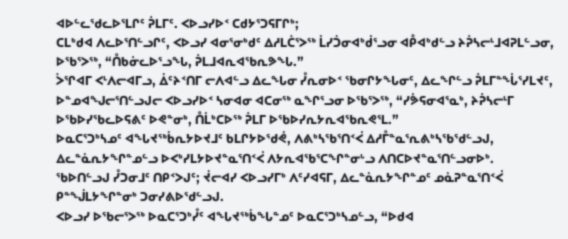ᐊᐅᓪᓚᖁᓚᐅᕐᒪᒋᑦ ᕉᒪᒥᑦ. ᐸᐅᓗᓯᐅᑉ ᑕᑯᔭᕐᑐᕋᒥᒋᒃ;
ᑕᒪᒃᑯᐊ ᐱᓚᐅᕐᑎᓪᓗᒋᑦ, ᐸᐅᓗᓯ ᐊᓂᕐᓂᒃᑯᑦ ᐃᓱᒪᑖᕐᐳᖅ ᒫᓯᑑᓂᐊᒃᑰᕐᓗᓂ ᐊᑬᐊᒃᑯᓪᓗ ᔨᕉᓴᓕᒻᒧᐊᕈᒪᓪᓗᓂ, ᐅᖃᕐᐳᖅ, “ᑍᑲᓃᓚᐅᕐᓗᖓ, ᕉᒪᒧᐊᕆᐊᖃᕆᕗᖓ.”
ᐴᕐᒋᐊᒥ ᐸᒻᐱᓕᐊᒥᓗ, ᐄᑦᔨᑉᑎᒥ ᓕᐱᐊᓪᓗ ᐃᓚᖓᓂ ᓮᕆᓂᐅᑉ ᖃᓂᒋᔭᖓᓂᑦ, ᐃᓚᖏᓪᓗ ᕉᒪᒥᓐᖔᕐᓯᒪᔪᑦ,
ᐅᓐᓄᐊᖑᓕᕐᑎᓪᓗᒍᓕ ᐸᐅᓗᓯᐅᑉ ᓴᓂᐊᓂ ᐊᑕᓂᖅ ᓇᖏᕐᓗᓂ ᐅᖃᕐᐳᖅ, “ᓯᕘᕋᓂᐊᕐᓇᒃ, ᔨᕉᓴᓕᒻᒥ ᐅᖃᐅᓯᖃᓚᐅᕋᕕᑦ ᐅᕙᓐᓂᒃ, ᑍᒫᒃᑕᐅᖅ ᕉᒪᒥ ᐅᖃᐅᓯᕆᔭᕆᐊᖃᕆᕙᕐᒪ.”
ᐅᓇᑕᕐᑐᒃᓴᓄᑦ ᐊᖓᔪᖅᑳᕆᔭᐅᔪᒧᑦ ᑲᒪᒋᔭᐅᖁᕚ, ᐱᕕᒃᓴᖃᕐᑎᑉᐹ ᐃᓱᒤᓐᓇᕐᕆᕕᒃᓴᖃᖁᓪᓗᒍ, ᐃᓚᓐᓈᕆᔭᖏᓐᓄᓪᓗ ᐅᐸᒃᓯᒪᔭᐅᔪᓐᓇᕐᑎᑉᐹ ᐱᔭᕆᐊᖃᕐᑕᖏᓐᓂᒡᓗ ᐱᑎᑕᐅᔪᓐᓇᕐᑎᓪᓗᓂᐅᒃ.
ᖃᐅᑎᓪᓗᒍ ᓮᑐᓂᒧᑦ ᑎᑭᑉᐳᒍᑦ; ᔫᓕᐊᓯ ᐸᐅᓗᓯᒥᒃ ᐱᑦᓯᐊᕋᒥ, ᐃᓚᓐᓈᕆᔭᖏᓐᓄᑦ ᓄᓈᕈᓐᓇᕐᑎᑉᐹ ᑭᓐᖒᒪᔭᖏᓐᓂᒃ ᑐᓂᓯᕕᐅᖁᓪᓗᒍ.
ᐸᐅᓗᓯ ᐅᖃᓕᕐᐳᖅ ᐅᓇᑕᕐᑐᒃᓮᑦ ᐊᖓᔪᖅᑳᖓᓐᓄᑦ ᐅᓇᑕᕐᑐᒃᓴᓄᓪᓗ, “ᐅᑯᐊ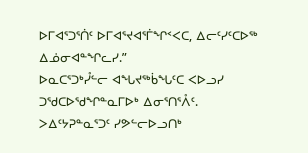ᐅᒥᐊᕐᑐᕐᑏᑦ ᐅᒥᐊᕐᔪᐊᕐᒦᖏᑉᐸᑕ, ᐃᓕᑦᓯᑦᑕᐅᖅ ᐃᓅᓂᐊᓐᖏᓚᓯ.”
ᐅᓇᑕᕐᑐᒃᓮᓪᓕ ᐊᖓᔪᖅᑳᖓᑦᑕ ᐸᐅᓗᓯ ᑐᖁᑕᐅᖁᖏᓐᓇᒥᐅᒃ ᐃᓂᕐᑎᕐᐰᑦ. ᐳᐃᑦᔭᕈᓐᓇᕐᑐᑦ ᓯᕗᓪᓕᐅᓗᑎᒃ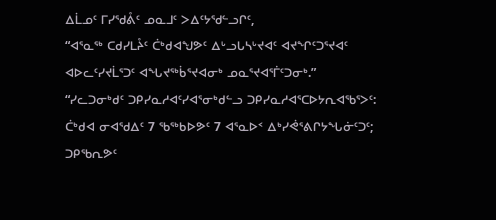ᐃᒫᓄᑦ ᒥᓯᖁᕔᑦ ᓄᓇᒧᑦ ᐳᐃᑦᔭᖁᓪᓗᒋᑦ,
“ᐊᕐᓇᖅ ᑕᑯᓯᒪᔧᑦ ᑖᒃᑯᐊᖑᕗᑦ ᐃᒡᓗᒐᓴᒡᔪᐊᑦ ᐊᔪᖏᑦᑐᕐᔪᐊᑦ ᐊᐅᓚᑦᓯᔪᒫᕐᑐᑦ ᐊᖓᔪᖅᑳᕐᔪᐊᓂᒃ ᓄᓇᕐᔪᐊᕐᒦᑦᑐᓂᒃ.”
“ᓯᓚᑐᓂᒃᑯᑦ ᑐᑭᓯᓇᓱᐊᑦᓯᐊᕐᓂᒃᑯᓪᓗ ᑐᑭᓯᓇᓱᐊᕐᑕᐅᔭᕆᐊᖃᕐᐳᑦ: ᑖᒃᑯᐊ ᓂᐊᖁᐃᑦ 7 ᖃᖅᑲᐅᕗᑦ 7 ᐊᕐᓇᐅᑉ ᐃᒃᓯᕚᕐᕕᒋᔭᖓᓃᑦᑐᑦ; ᑐᑭᖃᕆᕗᑦ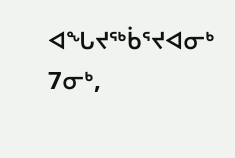ᐊᖓᔪᖅᑳᕐᔪᐊᓂᒃ 7ᓂᒃ,